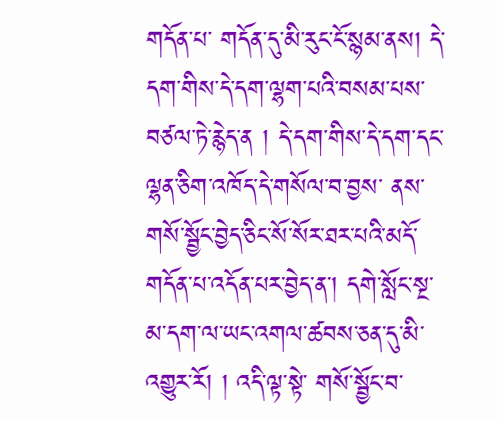གདོན་པ་ གདོན་དུ་མི་རུང་ངོ་སྙམ་ནས། དེ་དག་གིས་དེ་དག་ལྷག་པའི་བསམ་པས་ བཙལ་ཏེ་རྙེད་ན ། དེ་དག་གིས་དེ་དག་དང་ལྷན་ཅིག་འཁོད་དེ་གསོལ་བ་བྱས་ ནས་གསོ་སྦྱོང་བྱེད་ཅིང་སོ་སོར་ཐར་པའི་མདོ་གདོན་པ་འདོན་པར་བྱེད་ན་། དགེ་སློང་སྔ་མ་དག་ལ་ཡང་འགལ་ཚབས་ཅན་དུ་མི་འགྱུར་རོ། ། འདི་ལྟ་སྟེ་ གསོ་སྦྱོང་བ་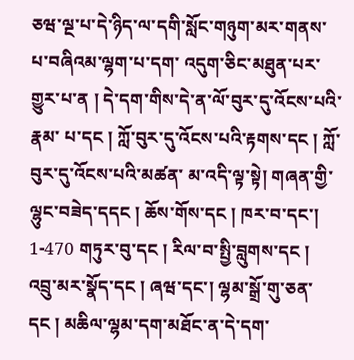ཅཝ་ལྔ་པ་དེ་ཉིད་ལ་དགི་སློང་གཉུག་མར་གནས་པ་བཞིའམ་ལྷག་པ་དག་ འདུག་ཅིང་མཐུན་པར་གྱུར་པ་ན ། དེ་དག་གིས་དེ་ན་ལོ་བུར་དུ་འོངས་པའི་རྣམ་ པ་དང ། ཀློ་བུར་དུ་འོངས་པའི་རྟགས་དང ། ཀློ་བུར་དུ་འོངས་པའི་མཚན་ མ་འདི་ལྟ་སྟེ། གཞན་གྱི་ལྷུང་བཟེད་དདང ། ཆོས་གོས་དང ། ཁར་བ་དང་། 1-470 གཏུར་བུ་དང ། རིལ་བ་སྤྱི་བླུགས་དང ། འབྲུ་མར་སྣོད་དང ། ཞཝ་དང་། ལྷམ་སྒྲོ་གུ་ཅན་དང ། མཆིལ་ལྷམ་དག་མཐོང་ན་དེ་དག་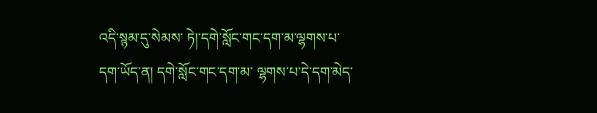འདི་སྙམ་དུ་སེམས་ ཏེ།་དགེ་སློང་གང་དག་མ་ལྷགས་པ་དག་ཡོད་ན། དགེ་སློང་གང་དག་མ་ ལྷགས་པ་དེ་དག་མེད་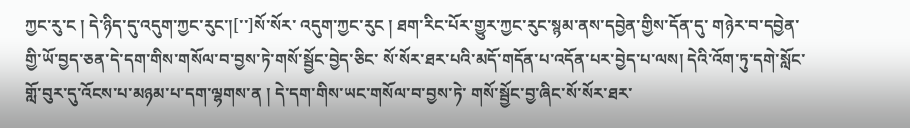ཀྱང་རུ་ང ། དེ་ཉིད་དུ་འདུག་ཀྱང་རུང་།[་་]སོ་སོར་ འདུག་ཀྱང་རུང ། ཐག་རིང་པོར་གྱུར་ཀྱང་རུང་སྙམ་ནས་དབྱེན་གྱིས་དོན་དུ་ གཉེར་བ་དབྱེན་གྱི་ཡོ་བྱད་ཅན་དེ་དག་གིས་གསོལ་བ་བྱས་ཏེ་གསོ་སྦྱོང་བྱེད་ཅིང་ སོ་སོར་ཐར་པའི་མདོ་གདོན་པ་འདོན་པར་བྱེད་པ་ལས། དེའི་འོག་ཏུ་དགེ་སློང་ གློ་བུར་དུ་འོངས་པ་མཉམ་པ་དག་ལྷགས་ན ། དེ་དག་གིས་ཡང་གསོལ་བ་བྱས་ཏེ་ གསོ་སྦྱོང་བྱ་ཞིང་སོ་སོར་ཐར་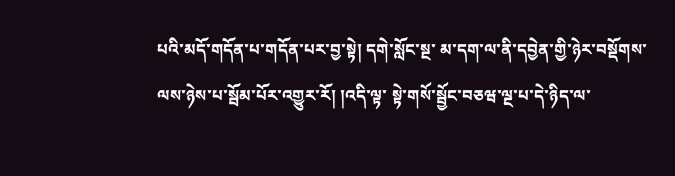པའི་མདོ་གདོན་པ་གདོན་པར་བྱ་སྟེ། དགེ་སློང་སྔ་ མ་དག་ལ་ནི་དབྱེན་གྱི་ཉེར་བསྡོགས་ལས་ཉེས་པ་སྦོམ་པོར་འགྱུར་རོ། །འདི་ལྟ་ སྟེ་གསོ་སྦྱོང་བཅཝ་ལྔ་པ་དེ་ཉིད་ལ་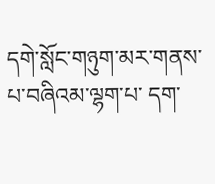དགེ་སློང་གཉུག་མར་གནས་པ་བཞིའམ་ལྷག་པ་ དག་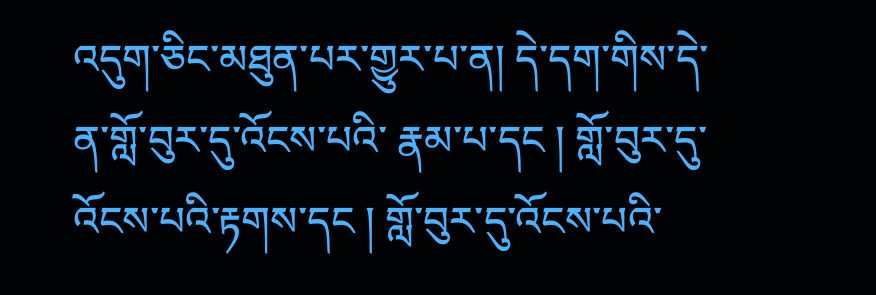འདུག་ཅིང་མཐུན་པར་གྱུར་པ་ན། དེ་དག་གིས་དེ་ན་གློ་བུར་དུ་འོངས་པའི་ རྣམ་པ་དང ། གློ་བུར་དུ་འོངས་པའི་རྟགས་དང ། གློ་བུར་དུ་འོངས་པའི་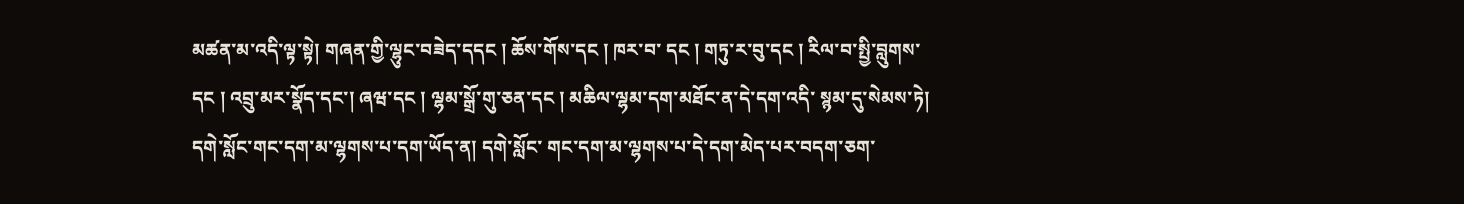མཚན་མ་འདི་ལྟ་སྟེ། གཞན་གྱི་ལྷུང་བཟེད་དདང ། ཆོས་གོས་དང ། ཁར་བ་ དང ། གཏུ་ར་བུ་དང ། རིལ་བ་སྤྱི་བླུགས་དང ། འབྲུ་མར་སྣོད་དང་། ཞཝ་དང ། ལྷམ་སྒྲོ་གུ་ཅན་དང ། མཆིལ་ལྷམ་དག་མཐོང་ན་དེ་དག་འདི་ སྙམ་དུ་སེམས་ཏེ། དགེ་སློང་གང་དག་མ་ལྷགས་པ་དག་ཡོད་ན། དགེ་སློང་ གང་དག་མ་ལྷགས་པ་དེ་དག་མེད་པར་བདག་ཅག་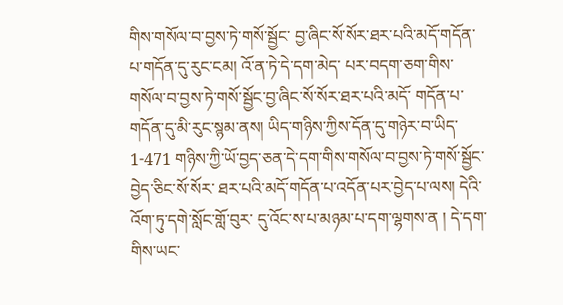གིས་གསོལ་བ་བྱས་ཏེ་གསོ་སྦྱོང་ བྱ་ཞིང་སོ་སོར་ཐར་པའི་མདོ་གདོན་པ་གདོན་དུ་རུང་ངམ། འོ་ན་ཏེ་དེ་དག་མེད་ པར་བདག་ཅག་གིས་གསོལ་བ་བྱས་ཏེ་གསོ་སྦྱོང་བྱ་ཞིང་སོ་སོར་ཐར་པའི་མདོ་ གདོན་པ་གདོན་དུ་མི་རུང་སྙམ་ནས། ཡིད་གཉིས་ཀྱིས་དོན་དུ་གཉེར་བ་ཡིད་ 1-471 གཉིས་ཀྱི་ཡོ་བྱད་ཅན་དེ་དག་གིས་གསོལ་བ་བྱས་ཏེ་གསོ་སྦྱོང་བྱེད་ཅིང་སོ་སོར་ ཐར་པའི་མདོ་གདོན་པ་འདོན་པར་བྱེད་པ་ལས། དེའི་འོག་ཏུ་དགེ་སློང་གློ་བུར་ དུ་འོང་ས་པ་མཉམ་པ་དག་ལྷགས་ན ། དེ་དག་གིས་ཡང་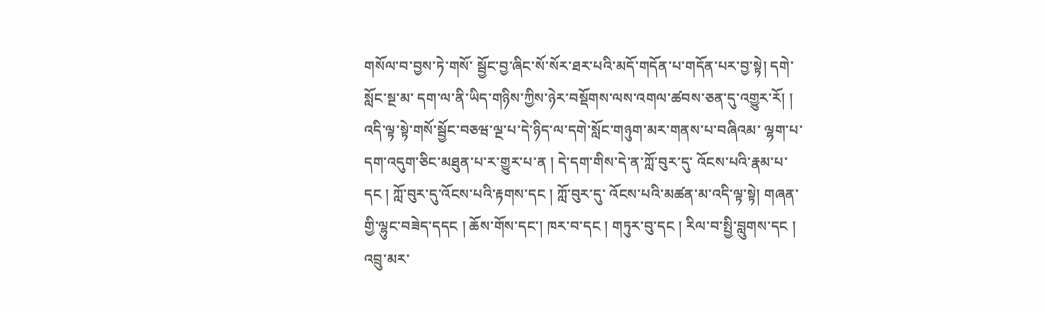གསོལ་བ་བྱས་ཏེ་གསོ་ སྦྱོང་བྱ་ཞིང་སོ་སོར་ཐར་པའི་མདོ་གདོན་པ་གདོན་པར་བྱ་སྟེ། དགེ་སློང་སྔ་མ་ དག་ལ་ནི་ཡིད་གཉིས་ཀྱིས་ཉེར་བསྡོགས་ལས་འགལ་ཚབས་ཅན་དུ་འགྱུར་རོ། ། འདི་ལྟ་སྟེ་གསོ་སྦྱོང་བཅཝ་ལྔ་པ་དེ་ཉིད་ལ་དགེ་སློང་གཉུག་མར་གནས་པ་བཞིའམ་ ལྷག་པ་དག་འདུག་ཅིང་མཐུན་པ་ར་གྱུར་པ་ན ། དེ་དག་གིས་དེ་ན་ཀློ་བུར་དུ་ འོངས་པའི་རྣམ་པ་དང ། ཀློ་བུར་དུ་འོངས་པའི་རྟགས་དང ། ཀློ་བུར་དུ་ འོངས་པའི་མཚན་མ་འདི་ལྟ་སྟེ། གཞན་གྱི་ལྷུང་བཟེད་དདང ། ཆོས་གོས་དང་། ཁར་བ་དང ། གཏུར་བུ་དང ། རིལ་བ་སྤྱི་བླུགས་དང ། འབྲུ་མར་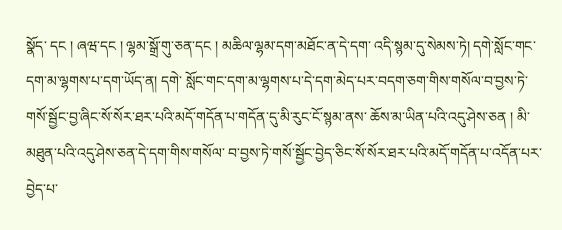སྣོད་ དང ། ཞཝ་དང ། ལྷམ་སྒྲོ་གུ་ཅན་དང ། མཆིལ་ལྷམ་དག་མཐོང་ན་དེ་དག་ འདི་སྙམ་དུ་སེམས་ཏེ། དགེ་སློང་གང་དག་མ་ལྷགས་པ་དག་ཡོད་ན། དགེ་ སློང་གང་དག་མ་ལྷགས་པ་དེ་དག་མེད་པར་བདག་ཅག་གིས་གསོལ་བ་བྱས་ཏེ་ གསོ་སྦྱོང་བྱ་ཞིང་སོ་སོར་ཐར་པའི་མདོ་གདོན་པ་གདོན་དུ་མི་རུང་ངོ་སྙམ་ནས་ ཆོས་མ་ཡིན་པའི་འདུ་ཤེས་ཅན ། མི་མཐུན་པའི་འདུ་ཤེས་ཅན་དེ་དག་གིས་གསོལ་ བ་བྱས་ཏེ་གསོ་སྦྱོང་བྱེད་ཅིང་སོ་སོར་ཐར་པའི་མདོ་གདོན་པ་འདོན་པར་བྱེད་པ་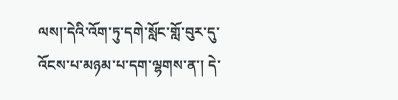ལས།་དེའི་འོག་ཏུ་དགེ་སློང་གློ་བུར་དུ་འོངས་པ་མཉམ་པ་དག་ལྷགས་ན་། དེ་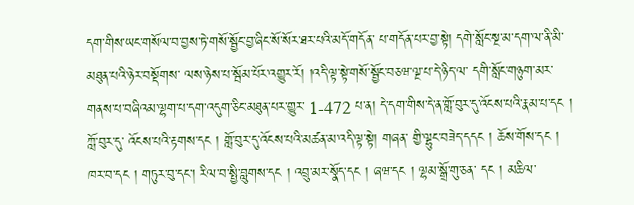དག་གིས་ཡང་གསོལ་བ་བྱས་ཏེ་གསོ་སྦྱོང་བྱ་ཞིང་སོ་སོར་ཐར་པའི་མདོ་གདོན་ པ་གདོན་པར་བྱ་སྟེ། དགེ་སློང་སྔ་མ་དག་ལ་ནི་མི་མཐུན་པའི་ཉེར་བསྡོགས་ ལས་ཉེས་པ་སྦོམ་པོར་འགྱུར་རོ། །འདི་ལྟ་སྟེ་གསོ་སྦྱོང་བཅཝ་ལྔ་པ་དེ་ཉིད་ལ་ དགི་སློང་གཉུག་མར་གནས་པ་བཞིའམ་ལྷག་པ་དག་འདུག་ཅིང་མཐུན་པར་གྱུར་ 1-472 པ་ན། དེ་དག་གིས་དེ་ན་གློ་བུར་དུ་འོངས་པའི་རྣམ་པ་དང ། ཀློ་བུར་དུ་ འོངས་པའི་རྟགས་དང ། གློ་བུར་དུ་འོངས་པའི་མཚན་མ་འདི་ལྟ་སྟེ། གཞན་ གྱི་ལྷུང་བཟེད་དདང ། ཆོས་གོས་དང ། ཁར་བ་དང ། གཏུར་བུ་དང་། རིལ་བ་སྤྱི་བླུགས་དང ། འབྲུ་མར་སྣོད་དང ། ཞཝ་དང ། ལྷམ་སྒྲོ་གུ་ཅན་ དང ། མཆིལ་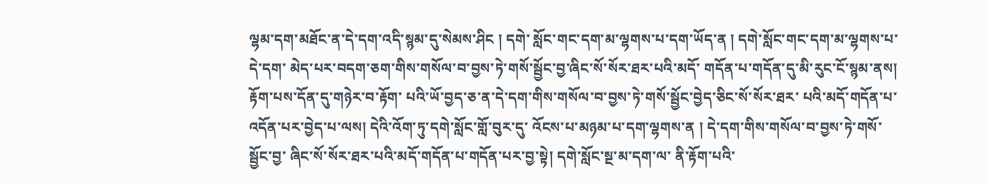ལྷམ་དག་མཐོང་ན་དེ་དག་འདི་སྙམ་དུ་སེམས་ཤིང ། དགེ་ སློང་གང་དག་མ་ལྷགས་པ་དག་ཡོད་ན ། དགེ་སློང་གང་དག་མ་ལྷགས་པ་དེ་དག་ མེད་པར་བདག་ཅག་གིས་གསོལ་བ་བྱས་ཏེ་གསོ་སྦྱོང་བྱ་ཞིང་སོ་སོར་ཐར་པའི་མདོ་ གདོན་པ་གདོན་དུ་མི་རུང་ངོ་སྙམ་ནས། རྟོག་པས་དོན་དུ་གཉེར་བ་རྟོག་ པའི་ཡོ་བྱད་ཅ་ན་དེ་དག་གིས་གསོལ་བ་བྱས་ཏེ་གསོ་སྦྱོང་བྱེད་ཅིང་སོ་སོར་ཐར་ པའི་མདོ་གདོན་པ་འདོན་པར་བྱེད་པ་ལས། དེའི་འོག་ཏུ་དགེ་སློང་གློ་བུར་དུ་ འོངས་པ་མཉམ་པ་དག་ལྷགས་ན ། དེ་དག་གིས་གསོལ་བ་བྱས་ཏེ་གསོ་སྦྱོང་བྱ་ ཞིང་སོ་སོར་ཐར་པའི་མདོ་གདོན་པ་གདོན་པར་བྱ་སྟེ། དགེ་སློང་སྔ་མ་དག་ལ་ ནི་རྟོག་པའི་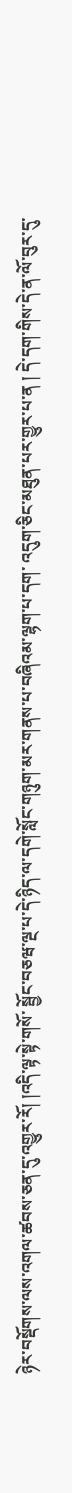ཉེར་བསྡོགས་ལས་འགལ་ཚབས་ཅན་དུ་འགྱུར་རོ། །འདི་ལྟ་སྟེ་གསོ་ སྦྱོང་བཅཝ་ལྔ་པ་དེ་ཉིད་ལ་དགེ་སློང་གཉུག་མར་གནས་པ་བཞིའམ་ལྷག་པ་དག་ འདུག་ཅིང་མཐུན་པར་གྱུར་པ་ན ། དེ་དག་གིས་དེ་ན་ལོ་བུར་དུ་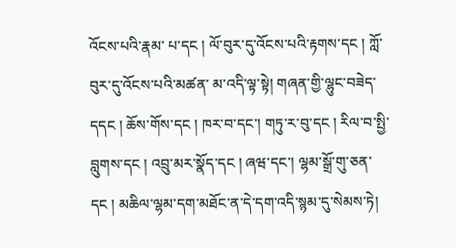འོངས་པའི་རྣམ་ པ་དང ། ལོ་བུར་དུ་འོངས་པའི་རྟགས་དང ། ཀློ་བུར་དུ་འོངས་པའི་མཚན་ མ་འདི་ལྟ་སྟེ། གཞན་གྱི་ལྷུང་བཟེད་དདང ། ཆོས་གོས་དང ། ཁར་བ་དང་། གཏུ་ར་བུ་དང ། རིལ་བ་སྤྱི་བླུགས་དང ། འབྲུ་མར་སྣོད་དང ། ཞཝ་དང་། ལྷམ་སྒྲོ་གུ་ཅན་དང ། མཆིལ་ལྷམ་དག་མཐོང་ན་དེ་དག་འདི་སྙམ་དུ་སེམས་ཏེ།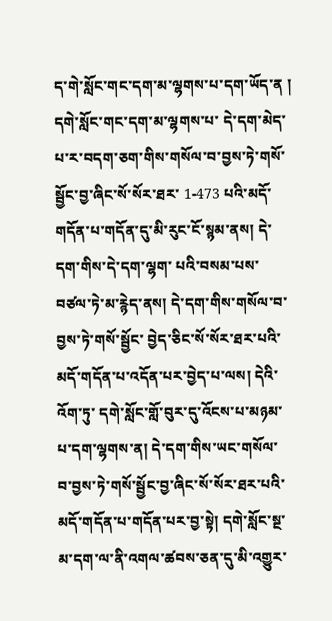ད་གེ་སློང་གང་དག་མ་ལྷགས་པ་དག་ཡོད་ན ། དགེ་སློང་གང་དག་མ་ལྷགས་པ་ དེ་དག་མེད་པ་ར་བདག་ཅག་གིས་གསོལ་བ་བྱས་ཏེ་གསོ་སྦྱོང་བྱ་ཞིང་སོ་སོར་ཐར་ 1-473 པའི་མདོ་གདོན་པ་གདོན་དུ་མི་རུང་ངོ་སྙམ་ནས། དེ་དག་གིས་དེ་དག་ལྷག་ པའི་བསམ་པས་བཙལ་ཏེ་མ་རྙེད་ནས། དེ་དག་གིས་གསོལ་བ་བྱས་ཏེ་གསོ་སྦྱོང་ བྱེད་ཅིང་སོ་སོར་ཐར་པའི་མདོ་གདོན་པ་འདོན་པར་བྱེད་པ་ལས། དེའི་འོག་ཏུ་ དགེ་སློང་གློ་བུར་དུ་འོངས་པ་མཉམ་པ་དག་ལྷགས་ན། དེ་དག་གིས་ཡང་གསོལ་ བ་བྱས་ཏེ་གསོ་སྦྱོང་བྱ་ཞིང་སོ་སོར་ཐར་པའི་མདོ་གདོན་པ་གདོན་པར་བྱ་སྟེ། དགེ་སློང་སྔ་མ་དག་ལ་ནི་འགལ་ཚབས་ཅན་དུ་མི་འགྱུར་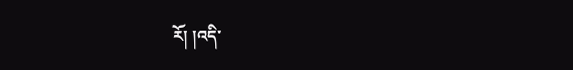རོ། །འདི་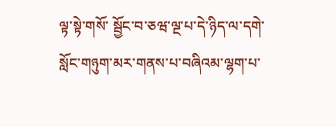ལྟ་སྟེ་གསོ་ སྦྱོང་བ་ཅཝ་ལྔ་པ་དེ་ཉིད་ལ་དགེ་སློང་གཉུག་མར་གནས་པ་བཞིའམ་ལྷག་པ་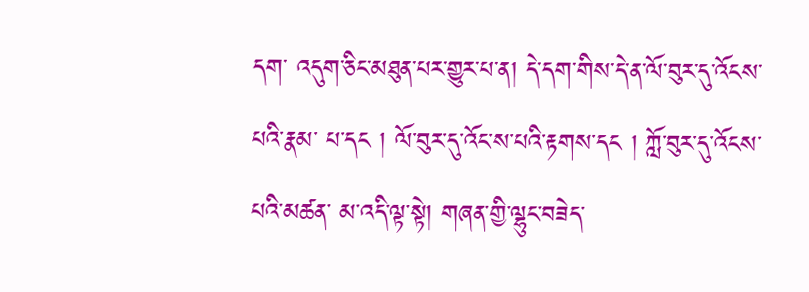དག་ འདུག་ཅིང་མཐུན་པར་གྱུར་པ་ན། དེ་དག་གིས་དེ་ན་ལོ་བུར་དུ་འོངས་པའི་རྣམ་ པ་དང ། ལོ་བུར་དུ་འོང་ས་པའི་རྟགས་དང ། ཀློ་བུར་དུ་འོངས་པའི་མཚན་ མ་འདི་ལྟ་སྟེ། གཞན་གྱི་ལྷུང་བཟེད་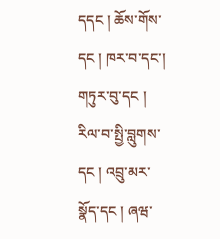དདང ། ཆོས་གོས་དང ། ཁར་བ་དང་། གཏུར་བུ་དང ། རིལ་བ་སྤྱི་བླུགས་དང ། འབྲུ་མར་སྣོད་དང ། ཞཝ་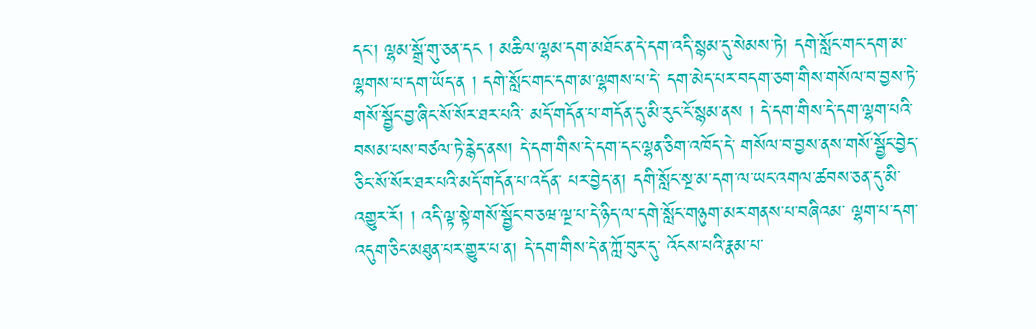དང་། ལྷམ་སྒྲོ་གུ་ཅན་དང ། མཆིལ་ལྷམ་དག་མཐོང་ན་དེ་དག་འདི་སྙམ་དུ་སེམས་ཏེ། དགེ་སློང་གང་དག་མ་ལྷགས་པ་དག་ཡོད་ན ། དགེ་སློང་གང་དག་མ་ལྷགས་པ་དེ་ དག་མེད་པར་བདག་ཅག་གིས་གསོལ་བ་བྱས་ཏེ་གསོ་སྦྱོང་བྱ་ཞིང་སོ་སོར་ཐར་པའི་ མདོ་གདོན་པ་གདོན་དུ་མི་རུང་ངོ་སྙམ་ནས ། དེ་དག་གིས་དེ་དག་ལྷག་པའི་ བསམ་པས་བཙལ་ཏེ་རྙེད་ནས། དེ་དག་གིས་དེ་དག་དང་ལྷན་ཅིག་འཁོད་དེ་ གསོལ་བ་བྱས་ནས་གསོ་སྦྱོང་བྱེད་ཅིང་སོ་སོར་ཐར་པའི་མདོ་གདོན་པ་འདོན་ པར་བྱེད་ན། དགི་སློང་སྔ་མ་དག་ལ་ཡང་འགལ་ཚབས་ཅན་དུ་མི་འགྱུར་རོ། ། འདི་ལྟ་སྟེ་གསོ་སྦྱོང་བ་ཅཝ་ལྔ་པ་དེ་ཉིད་ལ་དགེ་སློང་གཉུག་མར་གནས་པ་བཞིའམ་ ལྷག་པ་དག་འདུག་ཅིང་མཐུན་པར་གྱུར་པ་ན། དེ་དག་གིས་དེ་ན་ཀློ་བུར་དུ་ འོངས་པའི་རྣམ་པ་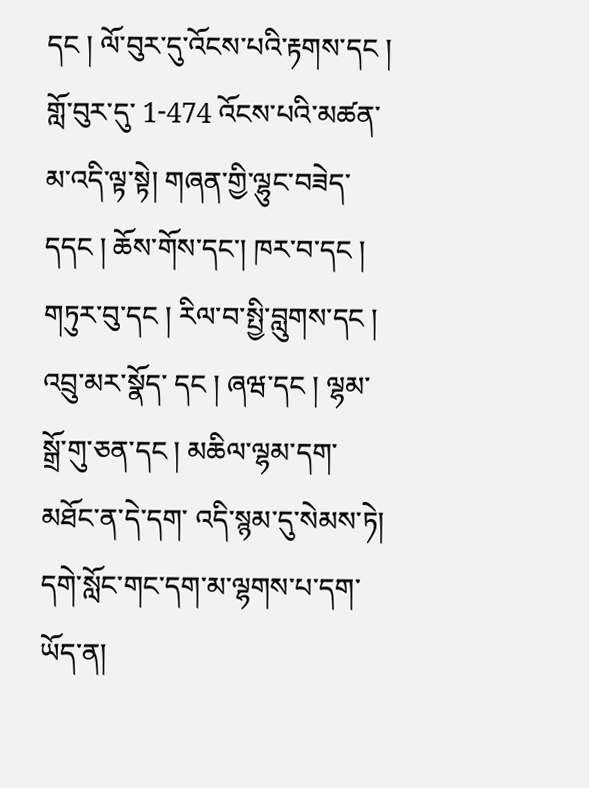དང ། ལོ་བུར་དུ་འོངས་པའི་རྟགས་དང ། གློ་བུར་དུ་ 1-474 འོངས་པའི་མཚན་མ་འདི་ལྟ་སྟེ། གཞན་གྱི་ལྷུང་བཟེད་དདང ། ཆོས་གོས་དང་། ཁར་བ་དང ། གཏུར་བུ་དང ། རིལ་བ་སྤྱི་བླུགས་དང ། འབྲུ་མར་སྣོད་ དང ། ཞཝ་དང ། ལྷམ་སྒྲོ་གུ་ཅན་དང ། མཆིལ་ལྷམ་དག་མཐོང་ན་དེ་དག་ འདི་སྙམ་དུ་སེམས་ཏེ། དགེ་སློང་གང་དག་མ་ལྷགས་པ་དག་ཡོད་ན།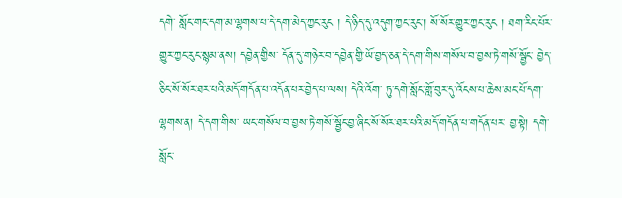དགེ་ སློང་གང་དག་མ་ལྷགས་པ་དེ་དག་མེད་ཀྱང་རུང ། དེ་ཉིད་དུ་འདུག་ཀྱང་རུང་། སོ་སོར་གྱུར་ཀྱང་རུང ། ཐག་རིང་པོར་གྱུར་ཀྱང་རུང་སྙམ་ནས། དབྱེན་གྱིས་ དོན་དུ་གཉེར་བ་དབྱེན་གྱི་ཡོ་བྱད་ཅན་དེ་དག་གིས་གསོལ་བ་བྱས་ཏེ་གསོ་སྦྱོང་ བྱེད་ཅིང་སོ་སོར་ཐར་པའི་མདོ་གདོན་པ་འདོན་པར་བྱེད་པ་ལས། དེའི་འོག་ ཏུ་དགེ་སློང་གློ་བུར་དུ་འོངས་པ་ཆེས་མང་པོ་དག་ལྷགས་ན། དེ་དག་གིས་ ཡང་གསོལ་བ་བྱས་ཏེ་གསོ་སྦྱོང་བྱ་ཞིང་སོ་སོར་ཐར་པའི་མདོ་གདོན་པ་གདོན་པར་ བྱ་སྟེ། དགེ་སློང་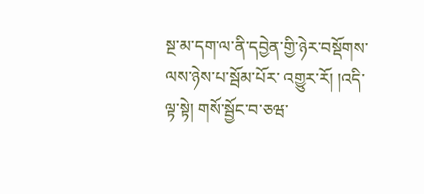སྔ་མ་དག་ལ་ནི་དབྱེན་གྱི་ཉེར་བསྡོགས་ལས་ཉེས་པ་སྦོམ་པོར་ འགྱུར་རོ། །འདི་ལྟ་སྟེ། གསོ་སྦྱོང་བ་ཅཝ་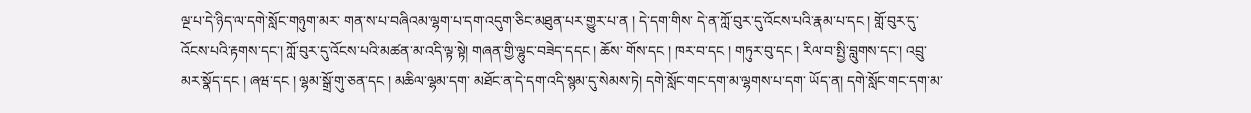ལྔ་པ་དེ་ཉིད་ལ་དགེ་སློང་གཉུག་མར་ གན་ས་པ་བཞིའམ་ལྷག་པ་དག་འདུག་ཅིང་མཐུན་པར་གྱུར་པ་ན ། དེ་དག་གིས་ དེ་ན་ཀློ་བུར་དུ་འོངས་པའི་རྣམ་པ་དང ། གློ་བུར་དུ་འོངས་པའི་རྟགས་དང་། ཀློ་བུར་དུ་འོངས་པའི་མཚན་མ་འདི་ལྟ་སྟེ། གཞན་གྱི་ལྷུང་བཟེད་དདང ། ཆོས་ གོས་དང ། ཁར་བ་དང ། གཏུར་བུ་དང ། རིལ་བ་སྤྱི་བླུགས་དང་། འབྲུ་མར་སྣོད་དང ། ཞཝ་དང ། ལྷམ་སྒྲོ་གུ་ཅན་དང ། མཆིལ་ལྷམ་དག་ མཐོང་ན་དེ་དག་འདི་སྙམ་དུ་སེམས་ཏེ། དགེ་སློང་གང་དག་མ་ལྷགས་པ་དག་ ཡོད་ན། དགེ་སློང་གང་དག་མ་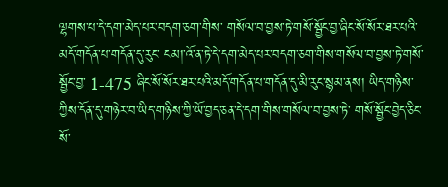ལྷགས་པ་དེ་དག་མེད་པར་བདག་ཅག་གིས་ གསོལ་བ་བྱས་ཏེ་གསོ་སྦྱོང་བྱ་ཞིང་སོ་སོར་ཐར་པའི་མདོ་གདོན་པ་གདོན་དུ་རུང་ ངམ།་འོ་ན་ཏེ་དེ་དག་མེད་པར་བདག་ཅག་གིས་གསོལ་བ་བྱས་ཏེ་གསོ་སྦྱོང་བྱ་ 1-475 ཞིང་སོ་སོར་ཐར་པའི་མདོ་གདོན་པ་གདོན་དུ་མི་རུང་སྙམ་ནས། ཡིད་གཉིས་ ཀྱིས་དོན་དུ་གཉེར་བ་ཡིད་གཉིས་ཀྱི་ཡོ་བྱད་ཅན་དེ་དག་གིས་གསོལ་བ་བྱས་ཏེ་ གསོ་སྦྱོང་བྱེད་ཅིང་སོ་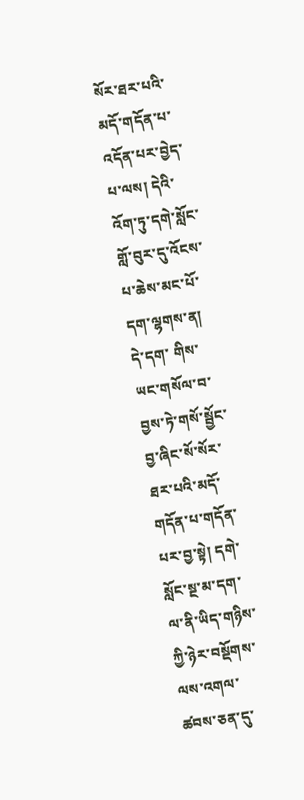སོར་ཐར་པའི་མདོ་གདོན་པ་འདོན་པར་བྱེད་པ་ལས། དེའི་འོག་ཏུ་དགེ་སློང་གློ་བུར་དུ་འོངས་པ་ཆེས་མང་པོ་དག་ལྷགས་ན། དེ་དག་ གིས་ཡང་གསོལ་བ་བྱས་ཏེ་གསོ་སྦྱོང་བྱ་ཞིང་སོ་སོར་ཐར་པའི་མདོ་གདོན་པ་གདོན་ པར་བྱ་སྟེ། དགེ་སློང་སྔ་མ་དག་ལ་ནི་ཡིད་གཉིས་ཀྱི་ཉེར་བསྡོགས་ལས་འགལ་ ཚབས་ཅན་དུ་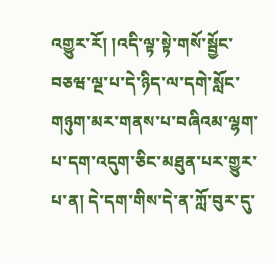འགྱུར་རོ། །འདི་ལྟ་སྟེ་གསོ་སྦྱོང་བཅཝ་ལྔ་པ་དེ་ཉིད་ལ་དགེ་སློང་ གཉུག་མར་གནས་པ་བཞིའམ་ལྷག་པ་དག་འདུག་ཅིང་མཐུན་པར་གྱུར་པ་ན། དེ་དག་གིས་དེ་ན་ཀློ་བུར་དུ་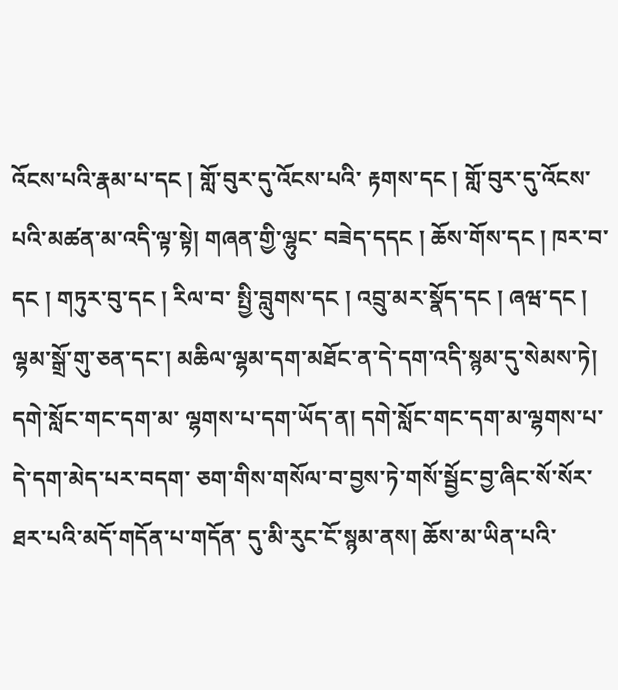འོངས་པའི་རྣམ་པ་དང ། གློ་བུར་དུ་འོངས་པའི་ རྟགས་དང ། གློ་བུར་དུ་འོངས་པའི་མཚན་མ་འདི་ལྟ་སྟེ། གཞན་གྱི་ལྷུང་ བཟེད་དདང ། ཆོས་གོས་དང ། ཁར་བ་དང ། གཏུར་བུ་དང ། རིལ་བ་ སྤྱི་བླུགས་དང ། འབྲུ་མར་སྣོད་དང ། ཞཝ་དང ། ལྷམ་སྒྲོ་གུ་ཅན་དང་། མཆིལ་ལྷམ་དག་མཐོང་ན་དེ་དག་འདི་སྙམ་དུ་སེམས་ཏེ། དགེ་སློང་གང་དག་མ་ ལྷགས་པ་དག་ཡོད་ན། དགེ་སློང་གང་དག་མ་ལྷགས་པ་དེ་དག་མེད་པར་བདག་ ཅག་གིས་གསོལ་བ་བྱས་ཏེ་གསོ་སྦྱོང་བྱ་ཞིང་སོ་སོར་ཐར་པའི་མདོ་གདོན་པ་གདོན་ དུ་མི་རུང་ངོ་སྙམ་ནས། ཆོས་མ་ཡིན་པའི་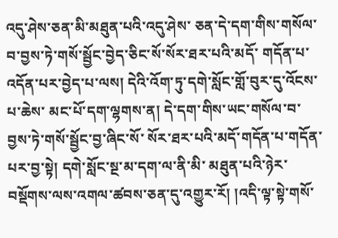འདུ་ཤེས་ཅན་མི་མཐུན་པའི་འདུ་ཤེས་ ཅན་དེ་དག་གིས་གསོལ་བ་བྱས་ཏེ་གསོ་སྦྱོང་བྱེད་ཅིང་སོ་སོར་ཐར་པའི་མདོ་ གདོན་པ་འདོན་པར་བྱེད་པ་ལས། དེའི་འོག་ཏུ་དགེ་སློང་གློ་བུར་དུ་འོངས་པ་ཆེས་ མང་པོ་དག་ལྷགས་ན། དེ་དག་གིས་ཡང་གསོལ་བ་བྱས་ཏེ་གསོ་སྦྱོང་བྱ་ཞིང་སོ་ སོར་ཐར་པའི་མདོ་གདོན་པ་གདོན་པར་བྱ་སྟེ། དགེ་སློང་སྔ་མ་དག་ལ་ནི་མི་ མཐུན་པའི་ཉེར་བསྡོགས་ལས་འགལ་ཚབས་ཅན་དུ་འགྱུར་རོ། །འདི་ལྟ་སྟེ་གསོ་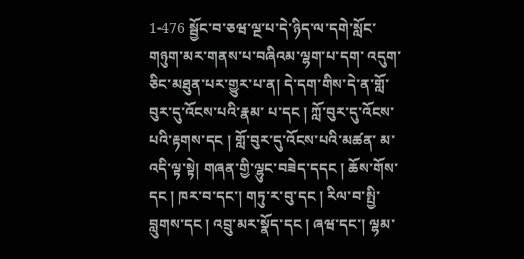1-476 སྦྱོང་བ་ཅཝ་ལྔ་པ་དེ་ཉིད་ལ་དགེ་སློང་གཉུག་མར་གནས་པ་བཞིའམ་ལྷག་པ་དག་ འདུག་ཅིང་མཐུན་པར་གྱུར་པ་ན། དེ་དག་གིས་དེ་ན་གློ་བུར་དུ་འོངས་པའི་རྣམ་ པ་དང ། ཀློ་བུར་དུ་འོངས་པའི་རྟགས་དང ། གློ་བུར་དུ་འོངས་པའི་མཚན་ མ་འདི་ལྟ་སྟེ། གཞན་གྱི་ལྷུང་བཟེད་དདང ། ཆོས་གོས་དང ། ཁར་བ་དང་། གཏུ་ར་བུ་དང ། རིལ་བ་སྤྱི་བླུགས་དང ། འབྲུ་མར་སྣོད་དང ། ཞཝ་དང་། ལྷམ་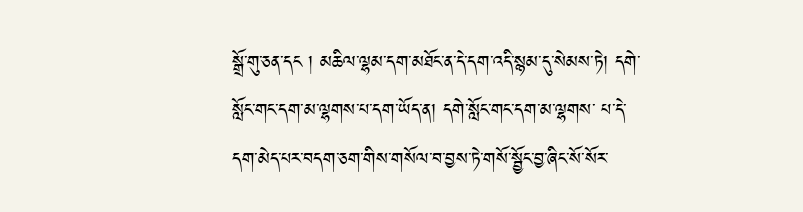སྒྲོ་གུ་ཅན་དང ། མཆིལ་ལྷམ་དག་མཐོང་ན་དེ་དག་འདི་སྙམ་དུ་སེམས་ཏེ། དགེ་སློང་གང་དག་མ་ལྷགས་པ་དག་ཡོད་ན། དགེ་སློང་གང་དག་མ་ལྷགས་ པ་དེ་དག་མེད་པར་བདག་ཅག་གིས་གསོལ་བ་བྱས་ཏེ་གསོ་སྦྱོང་བྱ་ཞིང་སོ་སོར་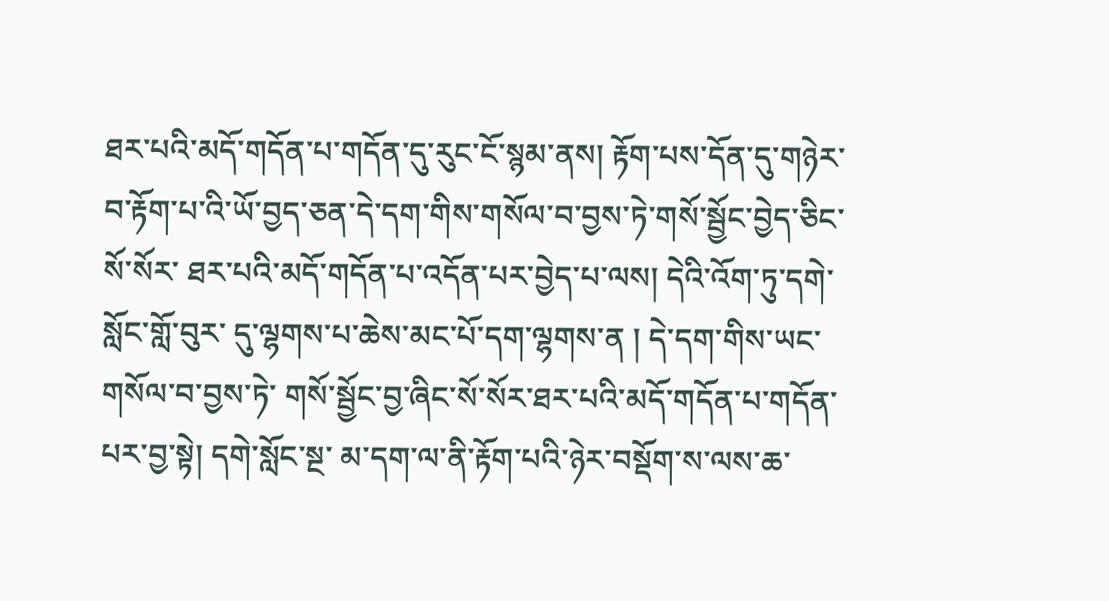ཐར་པའི་མདོ་གདོན་པ་གདོན་དུ་རུང་ངོ་སྙམ་ནས། རྟོག་པས་དོན་དུ་གཉེར་ བ་རྟོག་པ་འི་ཡོ་བྱད་ཅན་དེ་དག་གིས་གསོལ་བ་བྱས་ཏེ་གསོ་སྦྱོང་བྱེད་ཅིང་སོ་སོར་ ཐར་པའི་མདོ་གདོན་པ་འདོན་པར་བྱེད་པ་ལས། དེའི་འོག་ཏུ་དགེ་སློང་གློ་བུར་ དུ་ལྷགས་པ་ཆེས་མང་པོ་དག་ལྷགས་ན ། དེ་དག་གིས་ཡང་གསོལ་བ་བྱས་ཏེ་ གསོ་སྦྱོང་བྱ་ཞིང་སོ་སོར་ཐར་པའི་མདོ་གདོན་པ་གདོན་པར་བྱ་སྟེ། དགེ་སློང་སྔ་ མ་དག་ལ་ནི་རྟོག་པའི་ཉེར་བསྡོག་ས་ལས་ཆ་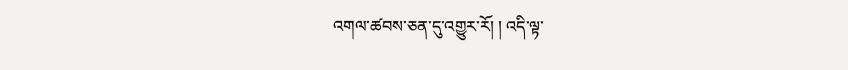འགལ་ཚབས་ཅན་དུ་འགྱུར་རོ། ། འདི་ལྟ་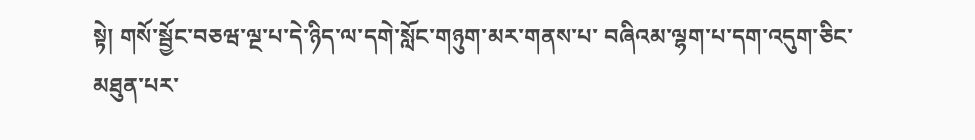སྟེ། གསོ་སྦྱོང་བཅཝ་ལྔ་པ་དེ་ཉིད་ལ་དགེ་སློང་གཉུག་མར་གནས་པ་ བཞིའམ་ལྷག་པ་དག་འདུག་ཅིང་མཐུན་པར་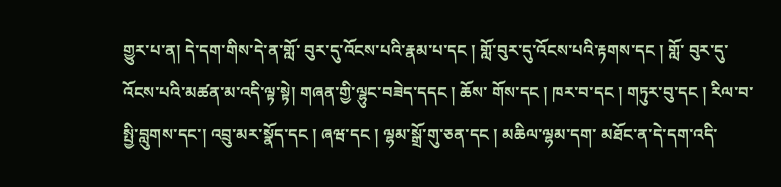གྱུར་པ་ན། དེ་དག་གིས་དེ་ན་གློ་ བུར་དུ་འོངས་པའི་རྣམ་པ་དང ། གློ་བུར་དུ་འོངས་པའི་རྟགས་དང ། གློ་ བུར་དུ་འོངས་པའི་མཚན་མ་འདི་ལྟ་སྟེ། གཞན་གྱི་ལྷུང་བཟེད་དདང ། ཆོས་ གོས་དང ། ཁར་བ་དང ། གཏུར་བུ་དང ། རིལ་བ་སྤྱི་བླུགས་དང་། འབྲུ་མར་སྣོད་དང ། ཞཝ་དང ། ལྷམ་སྒྲོ་གུ་ཅན་དང ། མཆིལ་ལྷམ་དག་ མཐོང་ན་དེ་དག་འདི་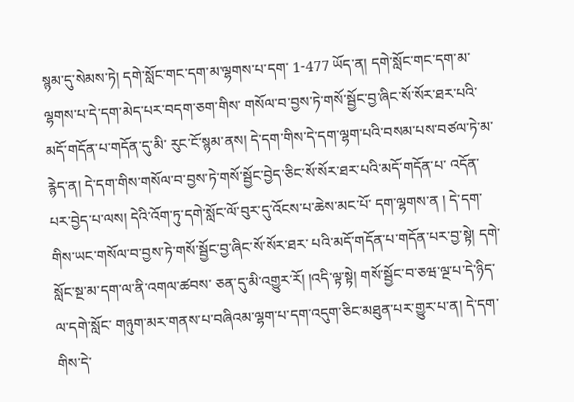སྙམ་དུ་སེམས་ཏེ། དགེ་སློང་གང་དག་མ་ལྷགས་པ་དག་ 1-477 ཡོད་ན། དགེ་སློང་གང་དག་མ་ལྷགས་པ་དེ་དག་མེད་པར་བདག་ཅག་གིས་ གསོལ་བ་བྱས་ཏེ་གསོ་སྦྱོང་བྱ་ཞིང་སོ་སོར་ཐར་པའི་མདོ་གདོན་པ་གདོན་དུ་མི་ རུང་ངོ་སྙམ་ནས། དེ་དག་གིས་དེ་དག་ལྷག་པའི་བསམ་པས་བཙལ་ཏེ་མ་རྙེད་ན། དེ་དག་གིས་གསོལ་བ་བྱས་ཏེ་གསོ་སྦྱོང་བྱེད་ཅིང་སོ་སོར་ཐར་པའི་མདོ་གདོན་པ་ འདོན་པར་བྱེད་པ་ལས། དེའི་འོག་ཏུ་དགེ་སློང་ལོ་བུར་དུ་འོངས་པ་ཆེས་མང་པོ་ དག་ལྷགས་ན ། དེ་དག་གིས་ཡང་གསོལ་བ་བྱས་ཏེ་གསོ་སྦྱོང་བྱ་ཞིང་སོ་སོར་ཐར་ པའི་མདོ་གདོན་པ་གདོན་པར་བྱ་སྟེ། དགེ་སློང་སྔ་མ་དག་ལ་ནི་འགལ་ཚབས་ ཅན་དུ་མི་འགྱུར་རོ། །འདི་ལྟ་སྟེ། གསོ་སྦྱོང་བ་ཅཝ་ལྔ་པ་དེ་ཉིད་ལ་དགེ་སློང་ གཉུག་མར་གནས་པ་བཞིའམ་ལྷག་པ་དག་འདུག་ཅིང་མཐུན་པར་གྱུར་པ་ན། དེ་དག་གིས་དེ་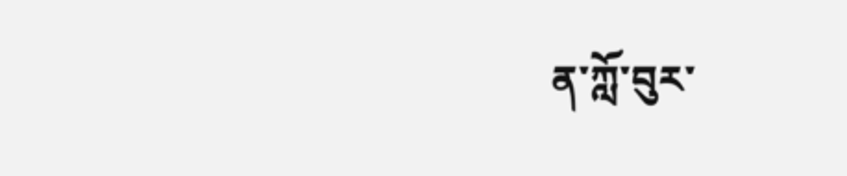ན་ཀློ་བུར་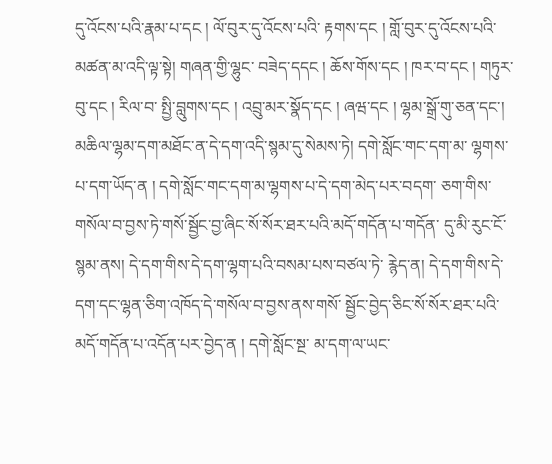དུ་འོངས་པའི་རྣམ་པ་དང ། ལོ་བུར་དུ་འོངས་པའི་ རྟགས་དང ། གློ་བུར་དུ་འོངས་པའི་མཚན་མ་འདི་ལྟ་སྟེ། གཞན་གྱི་ལྷུང་ བཟེད་དདང ། ཆོས་གོས་དང ། ཁར་བ་དང ། གཏུར་བུ་དང ། རིལ་བ་ སྤྱི་བླུགས་དང ། འབྲུ་མར་སྣོད་དང ། ཞཝ་དང ། ལྷམ་སྒྲོ་གུ་ཅན་དང་། མཆིལ་ལྷམ་དག་མཐོང་ན་དེ་དག་འདི་སྙམ་དུ་སེམས་ཏེ། དགེ་སློང་གང་དག་མ་ ལྷགས་པ་དག་ཡོད་ན ། དགེ་སློང་གང་དག་མ་ལྷགས་པ་དེ་དག་མེད་པར་བདག་ ཅག་གིས་གསོལ་བ་བྱས་ཏེ་གསོ་སྦྱོང་བྱ་ཞིང་སོ་སོར་ཐར་པའི་མདོ་གདོན་པ་གདོན་ དུ་མི་རུང་ངོ་སྙམ་ནས། དེ་དག་གིས་དེ་དག་ལྷག་པའི་བསམ་པས་བཙལ་ཏེ་ རྙེད་ན། དེ་དག་གིས་དེ་དག་དང་ལྷན་ཅིག་འཁོད་དེ་གསོལ་བ་བྱས་ནས་གསོ་ སྦྱོང་བྱེད་ཅིང་སོ་སོར་ཐར་པའི་མདོ་གདོན་པ་འདོན་པར་བྱེད་ན ། དགེ་སློང་སྔ་ མ་དག་ལ་ཡང་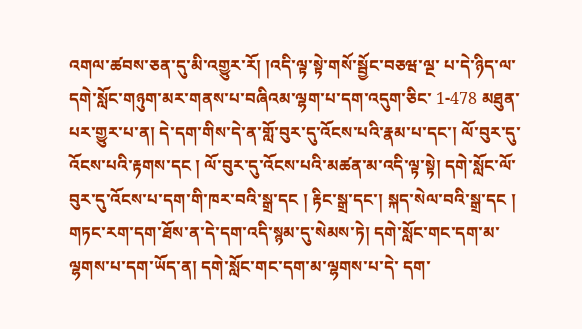འགལ་ཚབས་ཅན་དུ་མི་འགྱུར་རོ། །འདི་ལྟ་སྟེ་གསོ་སྦྱོང་བཅཝ་ལྔ་ པ་དེ་ཉིད་ལ་དགེ་སློང་གཉུག་མར་གནས་པ་བཞིའམ་ལྷག་པ་དག་འདུག་ཅིང་ 1-478 མཐུན་པར་གྱུར་པ་ན། དེ་དག་གིས་དེ་ན་གློ་བུར་དུ་འོངས་པའི་རྣམ་པ་དང་། ལོ་བུར་དུ་འོངས་པའི་རྟགས་དང ། ལོ་བུར་དུ་འོངས་པའི་མཚན་མ་འདི་ལྟ་སྟེ། དགེ་སློང་ལོ་བུར་དུ་འོངས་པ་དག་གི་ཁར་བའི་སྒྲ་དང ། རྟིང་སྒྲ་དང་། སྐད་སེལ་བའི་སྒྲ་དང ། གཏང་རག་དག་ཐོས་ན་དེ་དག་འདི་སྙམ་དུ་སེམས་ཏེ། དགེ་སློང་གང་དག་མ་ལྷགས་པ་དག་ཡོད་ན། དགེ་སློང་གང་དག་མ་ལྷགས་པ་དེ་ དག་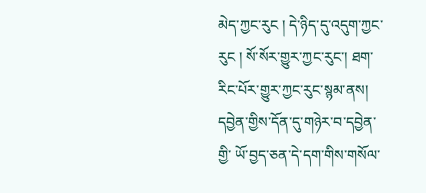མེད་ཀྱང་རུང ། དེ་ཉིད་དུ་འདུག་ཀྱང་རུང ། སོ་སོར་གྱུར་ཀྱང་རུང་། ཐག་རིང་པོར་གྱུར་ཀྱང་རུང་སྙམ་ནས། དབྱེན་གྱིས་དོན་དུ་གཉེར་བ་དབྱེན་གྱི་ ཡོ་བྱད་ཅན་དེ་དག་གིས་གསོལ་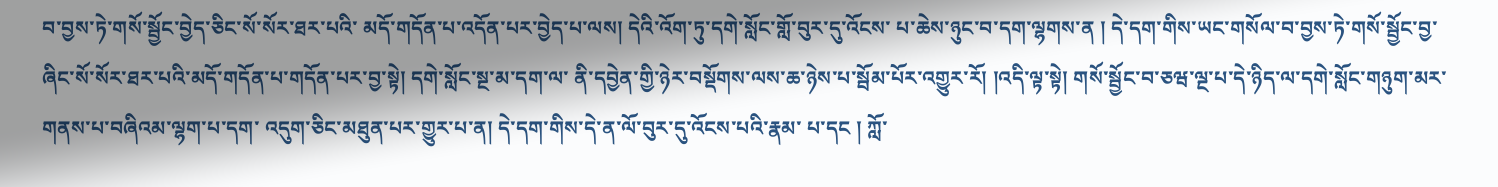བ་བྱས་ཏེ་གསོ་སྦྱོང་བྱེད་ཅིང་སོ་སོར་ཐར་པའི་ མདོ་གདོན་པ་འདོན་པར་བྱེད་པ་ལས། དེའི་འོག་ཏུ་དགེ་སློང་གློ་བུར་དུ་འོངས་ པ་ཆེས་ཉུང་བ་དག་ལྷགས་ན ། དེ་དག་གིས་ཡང་གསོལ་བ་བྱས་ཏེ་གསོ་སྦྱོང་བྱ་ ཞིང་སོ་སོར་ཐར་པའི་མདོ་གདོན་པ་གདོན་པར་བྱ་སྟེ། དགེ་སློང་སྔ་མ་དག་ལ་ ནི་དབྱེན་གྱི་ཉེར་བསྡོགས་ལས་ཆ་ཉེས་པ་སྦོམ་པོར་འགྱུར་རོ། །འདི་ལྟ་སྟེ། གསོ་སྦྱོང་བ་ཅཝ་ལྔ་པ་དེ་ཉིད་ལ་དགེ་སློང་གཉུག་མར་གནས་པ་བཞིའམ་ལྷག་པ་དག་ འདུག་ཅིང་མཐུན་པར་གྱུར་པ་ན། དེ་དག་གིས་དེ་ན་ལོ་བུར་དུ་འོངས་པའི་རྣམ་ པ་དང ། ཀློ་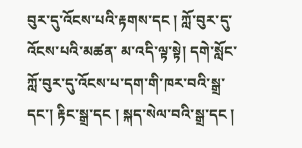བུར་དུ་འོངས་པའི་རྟགས་དང ། ཀློ་བུར་དུ་འོངས་པའི་མཚན་ མ་འདི་ལྟ་སྟེ། དགེ་སློང་ཀློ་བུར་དུ་འོངས་པ་དག་གི་ཁར་བའི་སྒྲ་དང་། རྟིང་སྒྲ་དང ། སྐད་སེལ་བའི་སྒྲ་དང །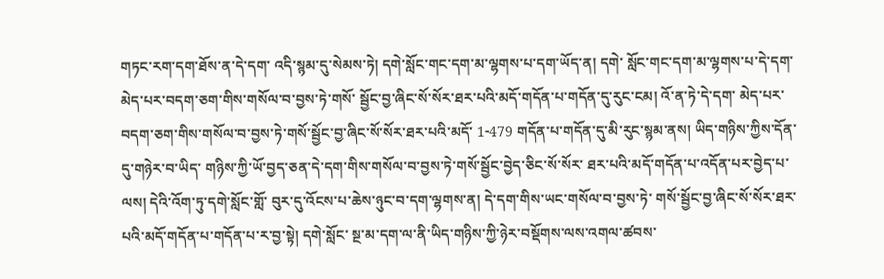གཏང་རག་དག་ཐོས་ན་དེ་དག་ འདི་སྙམ་དུ་སེམས་ཏེ། དགེ་སློང་གང་དག་མ་ལྷགས་པ་དག་ཡོད་ན། དགེ་ སློང་གང་དག་མ་ལྷགས་པ་དེ་དག་མེད་པར་བདག་ཅག་གིས་གསོལ་བ་བྱས་ཏེ་གསོ་ སྦྱོང་བྱ་ཞིང་སོ་སོར་ཐར་པའི་མདོ་གདོན་པ་གདོན་དུ་རུང་ངམ། འོ་ན་ཏེ་དེ་དག་ མེད་པར་བདག་ཅག་གིས་གསོལ་བ་བྱས་ཏེ་གསོ་སྦྱོང་བྱ་ཞིང་སོ་སོར་ཐར་པའི་མདོ་ 1-479 གདོན་པ་གདོན་དུ་མི་རུང་སྙམ་ནས། ཡིད་གཉིས་ཀྱིས་དོན་དུ་གཉེར་བ་ཡིད་ གཉིས་ཀྱི་ཡོ་བྱད་ཅན་དེ་དག་གིས་གསོལ་བ་བྱས་ཏེ་གསོ་སྦྱོང་བྱེད་ཅིང་སོ་སོར་ ཐར་པའི་མདོ་གདོན་པ་འདོན་པར་བྱེད་པ་ལས། དེའི་འོག་ཏུ་དགེ་སློང་གློ་ བུར་དུ་འོངས་པ་ཆེས་ཉུང་བ་དག་ལྷགས་ན། དེ་དག་གིས་ཡང་གསོལ་བ་བྱས་ཏེ་ གསོ་སྦྱོང་བྱ་ཞིང་སོ་སོར་ཐར་པའི་མདོ་གདོན་པ་གདོན་པ་ར་བྱ་སྟེ། དགེ་སློང་ སྔ་མ་དག་ལ་ནི་ཡིད་གཉིས་ཀྱི་ཉེར་བསྡོགས་ལས་འགལ་ཚབས་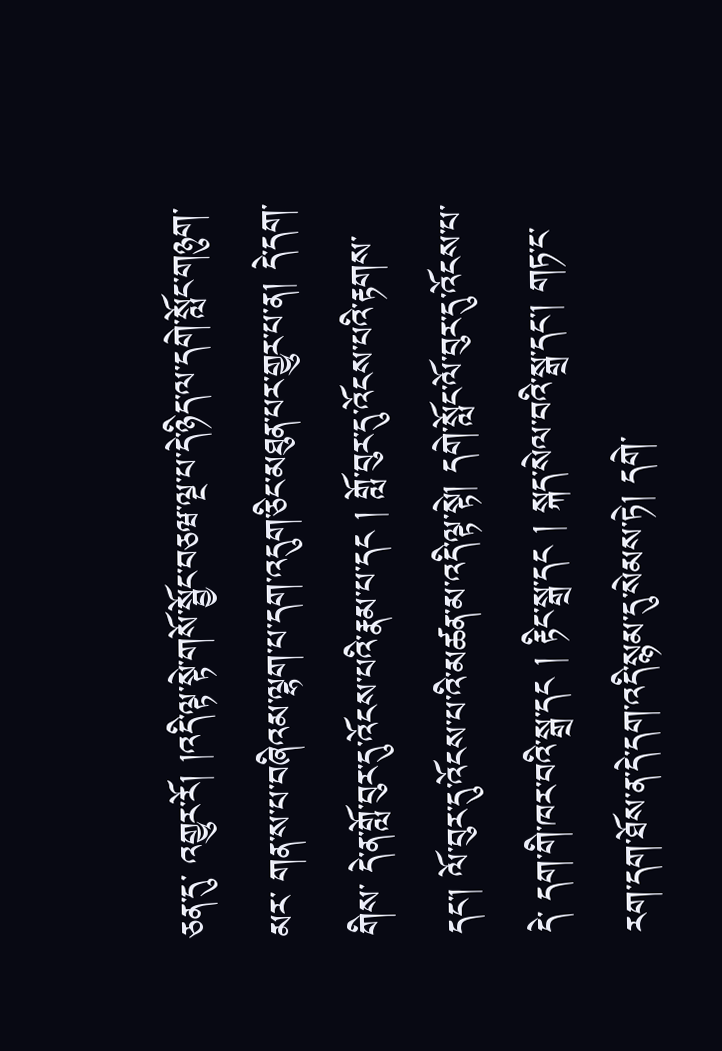ཅན་དུ་ འགྱུར་རོ། །འདི་ལྟ་སྟེ་གསོ་སྦྱོང་བཅཝ་ལྔ་པ་དེ་ཉིད་ལ་དགེ་སློང་གཉུག་མར་ གན་ས་པ་བཞིའམ་ལྷག་པ་དག་འདུག་ཅིང་མཐུན་པར་གྱུར་པ་ན། དེ་དག་གིས་ དེ་ན་གློ་བུར་དུ་འོངས་པའི་རྣམ་པ་དང ། གློ་བུར་དུ་འོངས་པའི་རྟགས་དང་། ལོ་བུར་དུ་འོངས་པ་འི་མཚན་མ་འདི་ལྟ་སྟེ། དགེ་སློང་ལོ་བུར་དུ་འོངས་པ་དེ་ དག་གི་ཁར་བའི་སྒྲ་དང ། རྟིང་སྒྲ་དང ། སྐད་སེལ་བའི་སྒྲ་དང་། གཏ་ང་རག་དག་ཐོས་ན་དེ་དག་འདི་སྙམ་དུ་སེམས་ཏེ། དགེ་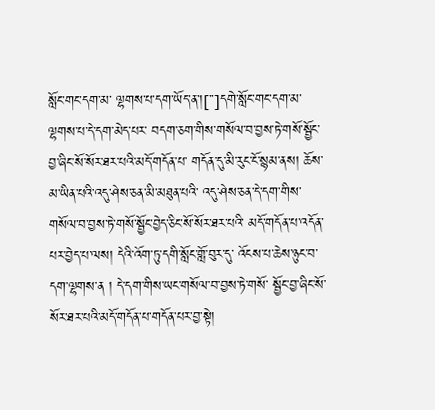སློང་གང་དག་མ་ ལྷགས་པ་དག་ཡོད་ན་།[་་]དགེ་སློང་གང་དག་མ་ལྷགས་པ་དེ་དག་མེད་པར་ བདག་ཅག་གིས་གསོལ་བ་བྱས་ཏེ་གསོ་སྦྱོང་བྱ་ཞིང་སོ་སོར་ཐར་པའི་མདོ་གདོན་པ་ གདོན་དུ་མི་རུང་ངོ་སྙམ་ནས། ཆོས་མ་ཡིན་པའི་འདུ་ཤེས་ཅན་མི་མཐུན་པའི་ འདུ་ཤེས་ཅན་དེ་དག་གིས་གསོལ་བ་བྱས་ཏེ་གསོ་སྦྱོང་བྱེད་ཅིང་སོ་སོར་ཐར་པའི་ མདོ་གདོན་པ་འདོན་པར་བྱེད་པ་ལས། དེའི་འོག་ཏུ་དགི་སློང་གློ་བུར་དུ་ འོངས་པ་ཆེས་ཉུང་བ་དག་ལྷགས་ན ། དེ་དག་གིས་ཡང་གསོལ་བ་བྱས་ཏེ་གསོ་ སྦྱོང་བྱ་ཞིང་སོ་སོར་ཐར་པའི་མདོ་གདོན་པ་གདོན་པར་བྱ་སྟེ།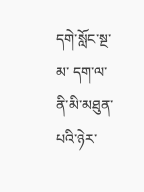དགེ་སློང་སྔ་མ་ དག་ལ་ནི་མི་མཐུན་པའི་ཉེར་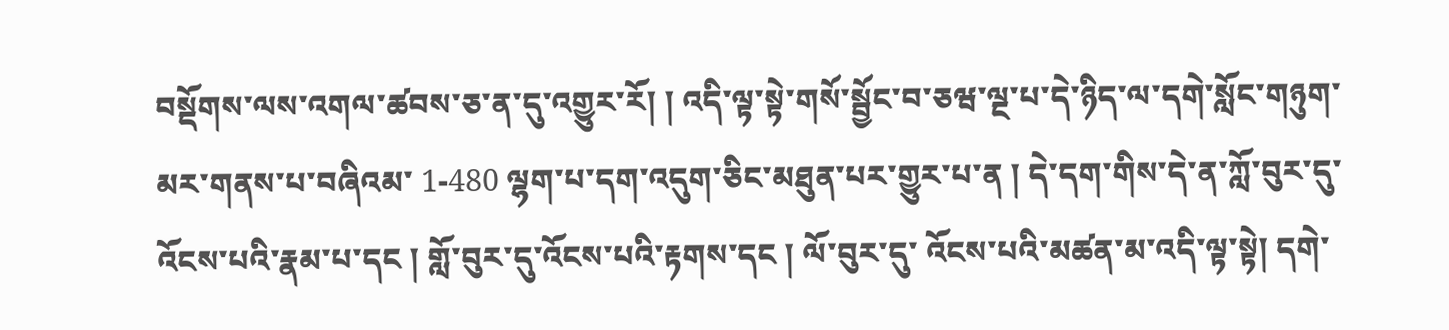བསྡོགས་ལས་འགལ་ཚབས་ཅ་ན་དུ་འགྱུར་རོ། ། འདི་ལྟ་སྟེ་གསོ་སྦྱོང་བ་ཅཝ་ལྔ་པ་དེ་ཉིད་ལ་དགེ་སློང་གཉུག་མར་གནས་པ་བཞིའམ་ 1-480 ལྷག་པ་དག་འདུག་ཅིང་མཐུན་པར་གྱུར་པ་ན ། དེ་དག་གིས་དེ་ན་ཀློ་བུར་དུ་ འོངས་པའི་རྣམ་པ་དང ། གློ་བུར་དུ་འོངས་པའི་རྟགས་དང ། ལོ་བུར་དུ་ འོངས་པའི་མཚན་མ་འདི་ལྟ་སྟེ། དགེ་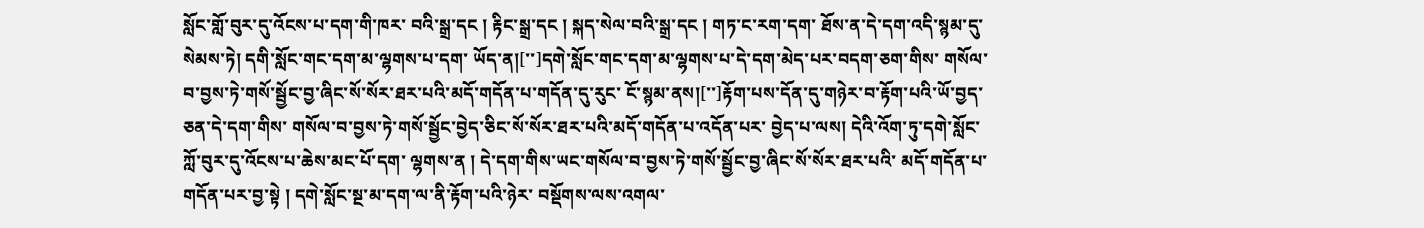སློང་གློ་བུར་དུ་འོངས་པ་དག་གི་ཁར་ བའི་སྒྲ་དང ། རྟིང་སྒྲ་དང ། སྐད་སེལ་བའི་སྒྲ་དང ། གཏ་ང་རག་དག་ ཐོས་ན་དེ་དག་འདི་སྙམ་དུ་སེམས་ཏེ། དགི་སློང་གང་དག་མ་ལྷགས་པ་དག་ ཡོད་ན།[་་]དགེ་སློང་གང་དག་མ་ལྷགས་པ་དེ་དག་མེད་པར་བདག་ཅག་གིས་ གསོལ་བ་བྱས་ཏེ་གསོ་སྦྱོང་བྱ་ཞིང་སོ་སོར་ཐར་པའི་མདོ་གདོན་པ་གདོན་དུ་རུང་ ངོ་སྙམ་ནས།[་་]རྟོག་པས་དོན་དུ་གཉེར་བ་རྟོག་པའི་ཡོ་བྱད་ཅན་དེ་དག་གིས་ གསོལ་བ་བྱས་ཏེ་གསོ་སྦྱོང་བྱེད་ཅིང་སོ་སོར་ཐར་པའི་མདོ་གདོན་པ་འདོན་པར་ བྱེད་པ་ལས། དེའི་འོག་ཏུ་དགེ་སློང་ཀློ་བུར་དུ་འོངས་པ་ཆེས་མང་པོ་དག་ ལྷགས་ན ། དེ་དག་གིས་ཡང་གསོལ་བ་བྱས་ཏེ་གསོ་སྦྱོང་བྱ་ཞིང་སོ་སོར་ཐར་པའི་ མདོ་གདོན་པ་གདོན་པར་བྱ་སྟེ ། དགེ་སློང་སྔ་མ་དག་ལ་ནི་རྟོག་པའི་ཉེར་ བསྡོགས་ལས་འགལ་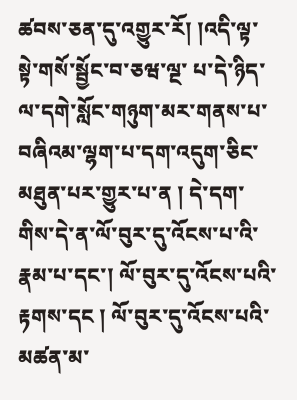ཚབས་ཅན་དུ་འགྱུར་རོ། །འདི་ལྟ་སྟེ་གསོ་སྦྱོང་བ་ཅཝ་ལྔ་ པ་དེ་ཉིད་ལ་དགེ་སློང་གཉུག་མར་གནས་པ་བཞིའམ་ལྷག་པ་དག་འདུག་ཅིང་ མཐུན་པར་གྱུར་པ་ན ། དེ་དག་གིས་དེ་ན་ལོ་བུར་དུ་འོངས་པ་འི་རྣམ་པ་དང་། ལོ་བུར་དུ་འོངས་པའི་རྟགས་དང ། ལོ་བུར་དུ་འོངས་པའི་མཚན་མ་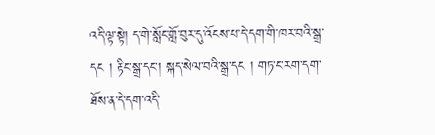འདི་ལྟ་སྟེ། ད་གེ་སློང་གློ་བུར་དུ་འོངས་པ་དེ་དག་གི་ཁར་བའི་སྒྲ་དང ། རྟིང་སྒྲ་དང་། སྐད་སེལ་བའི་སྒྲ་དང ། གཏ་ང་རག་དག་ཐོས་ན་དེ་དག་འདི་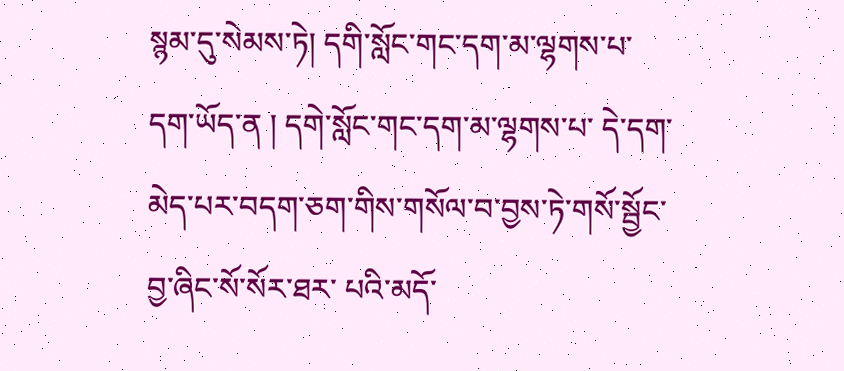སྙམ་དུ་སེམས་ཏེ། དགི་སློང་གང་དག་མ་ལྷགས་པ་དག་ཡོད་ན ། དགེ་སློང་གང་དག་མ་ལྷགས་པ་ དེ་དག་མེད་པར་བདག་ཅག་གིས་གསོལ་བ་བྱས་ཏེ་གསོ་སྦྱོང་བྱ་ཞིང་སོ་སོར་ཐར་ པའི་མདོ་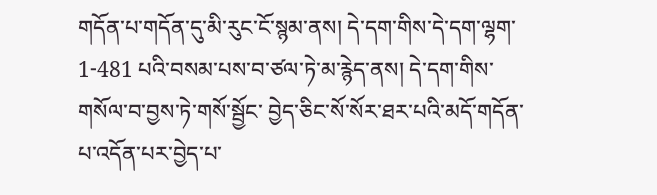གདོན་པ་གདོན་དུ་མི་རུང་ངོ་སྙམ་ནས། དེ་དག་གིས་དེ་དག་ལྷག་ 1-481 པའི་བསམ་པས་བ་ཙལ་ཏེ་མ་རྙེད་ནས། དེ་དག་གིས་གསོལ་བ་བྱས་ཏེ་གསོ་སྦྱོང་ བྱེད་ཅིང་སོ་སོར་ཐར་པའི་མདོ་གདོན་པ་འདོན་པར་བྱེད་པ་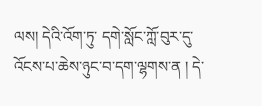ལས། དེའི་འོག་ཏུ་ དགེ་སློང་ཀློ་བུར་དུ་འོངས་པ་ཆེས་ཉུང་བ་དག་ལྷགས་ན ། དེ་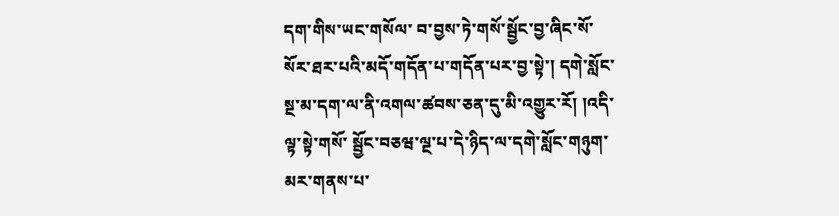དག་གིས་ཡང་གསོལ་ བ་བྱས་ཏེ་གསོ་སྦྱོང་བྱ་ཞིང་སོ་སོར་ཐར་པའི་མདོ་གདོན་པ་གདོན་པར་བྱ་སྟེ་། དགེ་སློང་སྔ་མ་དག་ལ་ནི་འགལ་ཚབས་ཅན་དུ་མི་འགྱུར་རོ། །འདི་ལྟ་སྟེ་གསོ་ སྦྱོང་བཅཝ་ལྔ་པ་དེ་ཉིད་ལ་དགེ་སློང་གཉུག་མར་གནས་པ་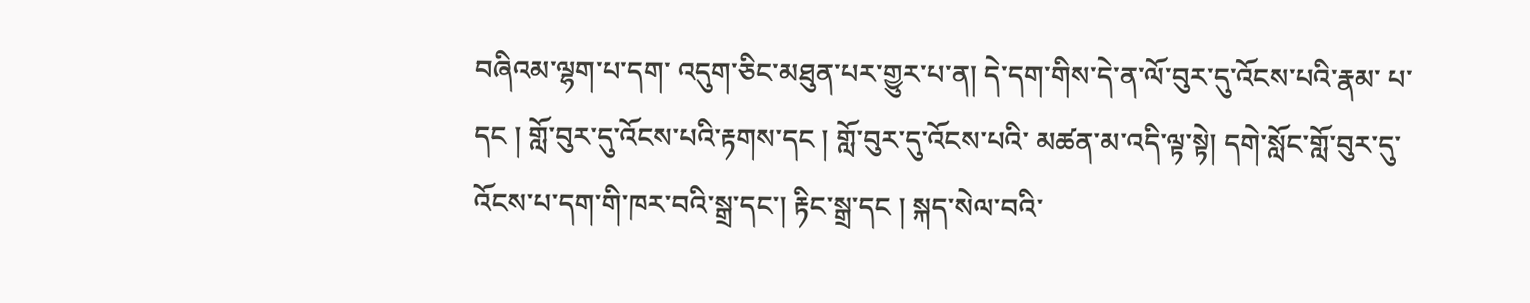བཞིའམ་ལྷག་པ་དག་ འདུག་ཅིང་མཐུན་པར་གྱུར་པ་ན། དེ་དག་གིས་དེ་ན་ལོ་བུར་དུ་འོངས་པའི་རྣམ་ པ་དང ། གློ་བུར་དུ་འོངས་པའི་རྟགས་དང ། གློ་བུར་དུ་འོངས་པའི་ མཚན་མ་འདི་ལྟ་སྟེ། དགེ་སློང་གློ་བུར་དུ་འོངས་པ་དག་གི་ཁར་བའི་སྒྲ་དང་། རྟིང་སྒྲ་དང ། སྐད་སེལ་བའི་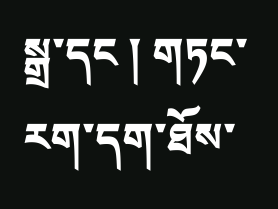སྒྲ་དང ། གཏང་རག་དག་ཐོས་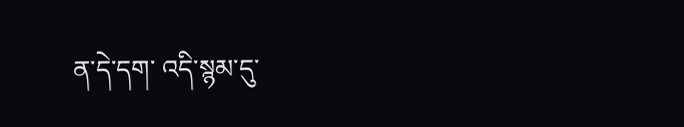ན་དེ་དག་ འདི་སྙམ་དུ་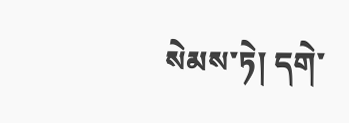སེམས་ཏེ། དགེ་